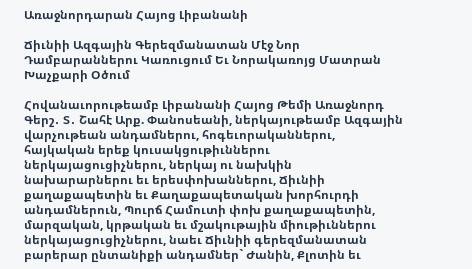Առաջնորդարան Հայոց Լիբանանի

Ճիւնիի Ազգային Գերեզմանատան Մէջ Նոր Դամբարաններու Կառուցում Եւ Նորակառոյց Մատրան Խաչքարի Օծում

Հովանաւորութեամբ Լիբանանի Հայոց Թեմի Առաջնորդ Գերշ․ Տ․ Շահէ Արք. Փանոսեանի, ներկայութեամբ Ազգային վարչութեան անդամներու, հոգեւորականներու, հայկական երեք կուսակցութիւններու ներկայացուցիչներու, ներկայ ու նախկին նախարարներու եւ երեսփոխաններու, Ճիւնիի քաղաքապետին եւ Քաղաքապետական խորհուրդի անդամներուն, Պուրճ Համուտի փոխ քաղաքապետին, մարզական, կրթական եւ մշակութային միութիւններու ներկայացուցիչներու, նաեւ Ճիւնիի գերեզմանատան բարերար ընտանիքի անդամներ` Ժանին, Քլոտին եւ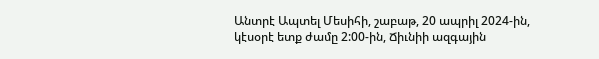Անտրէ Ապտել Մեսիհի, շաբաթ, 20 ապրիլ 2024-ին, կէսօրէ ետք ժամը 2:00-ին, Ճիւնիի ազգային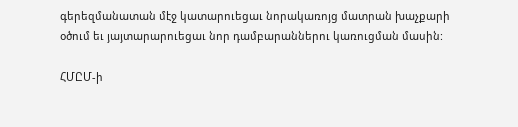գերեզմանատան մէջ կատարուեցաւ նորակառոյց մատրան խաչքարի օծում եւ յայտարարուեցաւ նոր դամբարաններու կառուցման մասին:

ՀՄԸՄ-ի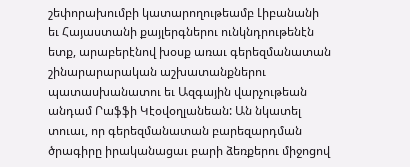շեփորախումբի կատարողութեամբ Լիբանանի եւ Հայաստանի քայլերգներու ունկնդրութենէն ետք, արաբերէնով խօսք առաւ գերեզմանատան շինարարարական աշխատանքներու պատասխանատու եւ Ազգային վարչութեան անդամ Րաֆֆի Կէօվօղլանեան: Ան նկատել տուաւ, որ գերեզմանատան բարեզարդման ծրագիրը իրականացաւ բարի ձեռքերու միջոցով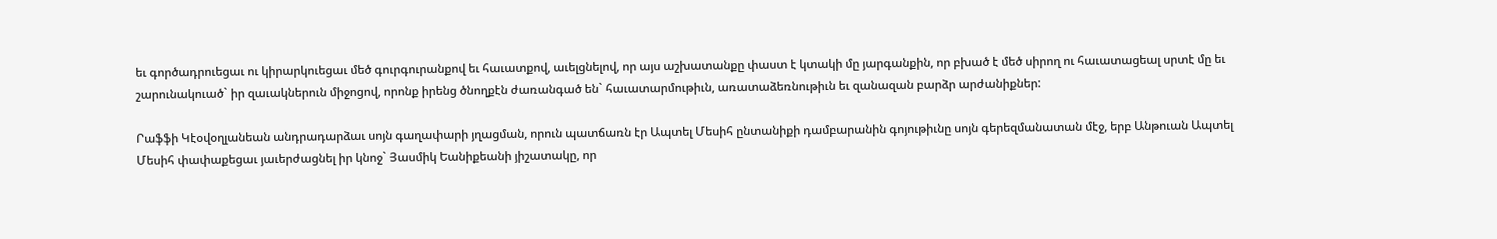եւ գործադրուեցաւ ու կիրարկուեցաւ մեծ գուրգուրանքով եւ հաւատքով, աւելցնելով, որ այս աշխատանքը փաստ է կտակի մը յարգանքին, որ բխած է մեծ սիրող ու հաւատացեալ սրտէ մը եւ շարունակուած` իր զաւակներուն միջոցով, որոնք իրենց ծնողքէն ժառանգած են` հաւատարմութիւն, առատաձեռնութիւն եւ զանազան բարձր արժանիքներ:

Րաֆֆի Կէօվօղլանեան անդրադարձաւ սոյն գաղափարի յղացման, որուն պատճառն էր Ապտել Մեսիհ ընտանիքի դամբարանին գոյութիւնը սոյն գերեզմանատան մէջ, երբ Անթուան Ապտել Մեսիհ փափաքեցաւ յաւերժացնել իր կնոջ` Յասմիկ Եանիքեանի յիշատակը, որ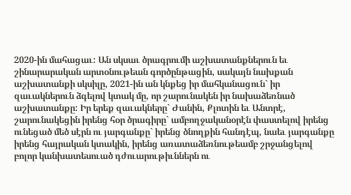2020-ին մահացաւ: Ան սկսաւ ծրագրումի աշխատանքներուն եւ  շինարարական արտօնութեան գործընթացին, սակայն նախքան աշխատանքի սկսիլը, 2021-ին ան կնքեց իր մահկանացուն` իր զաւակներուն ձգելով կտակ մը, որ շարունակեն իր նախաձեռնած աշխատանքը: Իր երեք զաւակները` Ժանին, Քլոտին եւ Անտրէ, շարունակեցին իրենց հօր ծրագիրը` ամբողջականօրէն փաստելով իրենց ունեցած մեծ սէրն ու յարգանքը` իրենց ծնողքին հանդէպ, նաեւ յարգանքը իրենց հայրական կտակին, իրենց առատաձեռնութեամբ շրջանցելով բոլոր կանխատեսուած դժուարութիւններն ու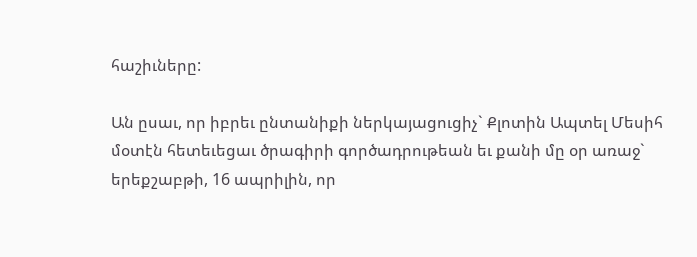հաշիւները:

Ան ըսաւ, որ իբրեւ ընտանիքի ներկայացուցիչ` Քլոտին Ապտել Մեսիհ մօտէն հետեւեցաւ ծրագիրի գործադրութեան եւ քանի մը օր առաջ` երեքշաբթի, 16 ապրիլին, որ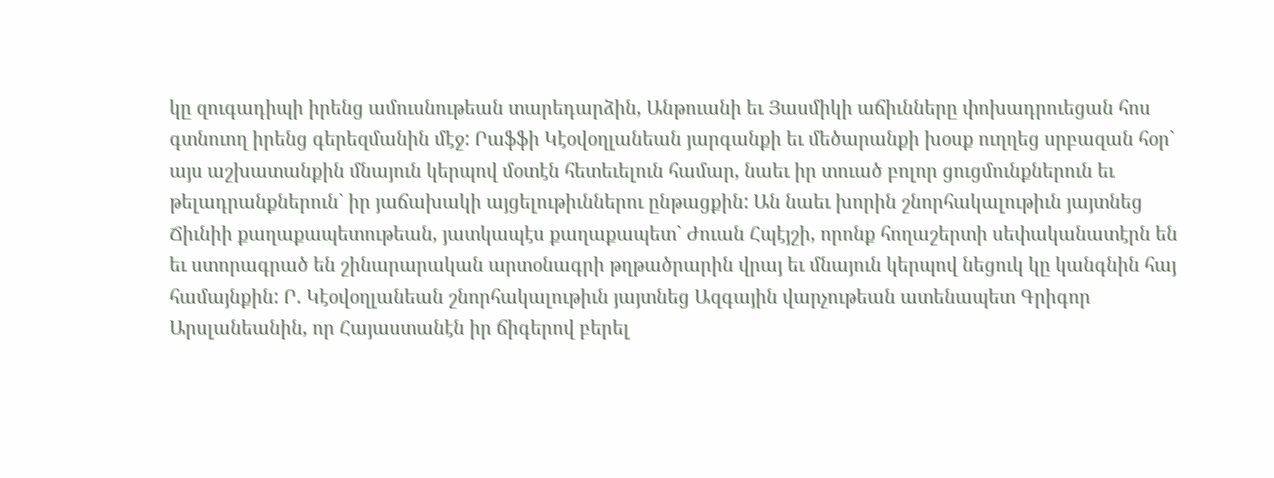կը զուգադիպի իրենց ամուսնութեան տարեդարձին, Անթուանի եւ Յասմիկի աճիւնները փոխադրուեցան հոս գտնուող իրենց գերեզմանին մէջ: Րաֆֆի Կէօվօղլանեան յարգանքի եւ մեծարանքի խօսք ուղղեց սրբազան հօր` այս աշխատանքին մնայուն կերպով մօտէն հետեւելուն համար, նաեւ իր տուած բոլոր ցուցմունքներուն եւ թելադրանքներուն` իր յաճախակի այցելութիւններու ընթացքին: Ան նաեւ խորին շնորհակալութիւն յայտնեց Ճիւնիի քաղաքապետութեան, յատկապէս քաղաքապետ` Ժուան Հպէյշի, որոնք հողաշերտի սեփականատէրն են եւ ստորագրած են շինարարական արտօնագրի թղթածրարին վրայ եւ մնայուն կերպով նեցուկ կը կանգնին հայ համայնքին: Ր. Կէօվօղլանեան շնորհակալութիւն յայտնեց Ազգային վարչութեան ատենապետ Գրիգոր Արսլանեանին, որ Հայաստանէն իր ճիգերով բերել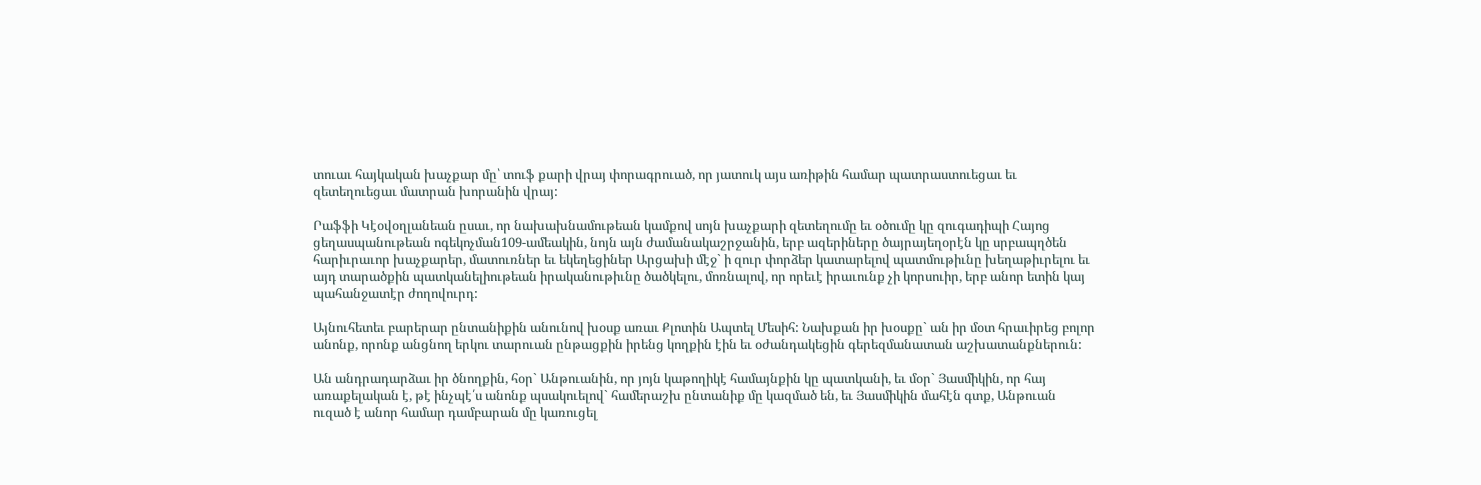տուաւ հայկական խաչքար մը՝ տուֆ քարի վրայ փորագրուած, որ յատուկ այս առիթին համար պատրաստուեցաւ եւ զետեղուեցաւ մատրան խորանին վրայ:

Րաֆֆի Կէօվօղլանեան ըսաւ, որ նախախնամութեան կամքով սոյն խաչքարի զետեղումը եւ օծումը կը զուգադիպի Հայոց ցեղասպանութեան ոգեկոչման109-ամեակին, նոյն այն ժամանակաշրջանին, երբ ազերիները ծայրայեղօրէն կը սրբապղծեն հարիւրաւոր խաչքարեր, մատուռներ եւ եկեղեցիներ Արցախի մէջ` ի զուր փորձեր կատարելով պատմութիւնը խեղաթիւրելու եւ այդ տարածքին պատկանելիութեան իրականութիւնը ծածկելու, մոռնալով, որ որեւէ իրաւունք չի կորսուիր, երբ անոր ետին կայ պահանջատէր ժողովուրդ:

Այնուհետեւ բարերար ընտանիքին անունով խօսք առաւ Քլոտին Ապտել Մեսիհ: Նախքան իր խօսքը` ան իր մօտ հրաւիրեց բոլոր անոնք, որոնք անցնող երկու տարուան ընթացքին իրենց կողքին էին եւ օժանդակեցին գերեզմանատան աշխատանքներուն:

Ան անդրադարձաւ իր ծնողքին, հօր` Անթուանին, որ յոյն կաթողիկէ համայնքին կը պատկանի, եւ մօր` Յասմիկին, որ հայ առաքելական է, թէ ինչպէ՛ս անոնք պսակուելով` համերաշխ ընտանիք մը կազմած են, եւ Յասմիկին մահէն գտք, Անթուան ուզած է անոր համար դամբարան մը կառուցել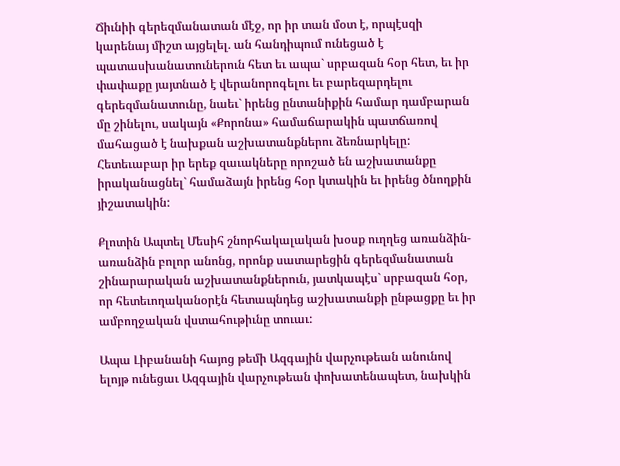Ճիւնիի գերեզմանատան մէջ, որ իր տան մօտ է, որպէսզի կարենայ միշտ այցելել. ան հանդիպում ունեցած է պատասխանատուներուն հետ եւ ապա` սրբազան հօր հետ, եւ իր փափաքը յայտնած է վերանորոգելու եւ բարեզարդելու գերեզմանատունը, նաեւ` իրենց ընտանիքին համար դամբարան մը շինելու, սակայն «Քորոնա» համաճարակին պատճառով մահացած է նախքան աշխատանքներու ձեռնարկելը: Հետեւաբար իր երեք զաւակները որոշած են աշխատանքը իրականացնել` համաձայն իրենց հօր կտակին եւ իրենց ծնողքին յիշատակին:

Քլոտին Ապտել Մեսիհ շնորհակալական խօսք ուղղեց առանձին-առանձին բոլոր անոնց, որոնք սատարեցին գերեզմանատան շինարարական աշխատանքներուն, յատկապէս` սրբազան հօր, որ հետեւողականօրէն հետապնդեց աշխատանքի ընթացքը եւ իր ամբողջական վստահութիւնը տուաւ:

Ապա Լիբանանի հայոց թեմի Ազգային վարչութեան անունով ելոյթ ունեցաւ Ազգային վարչութեան փոխատենապետ, նախկին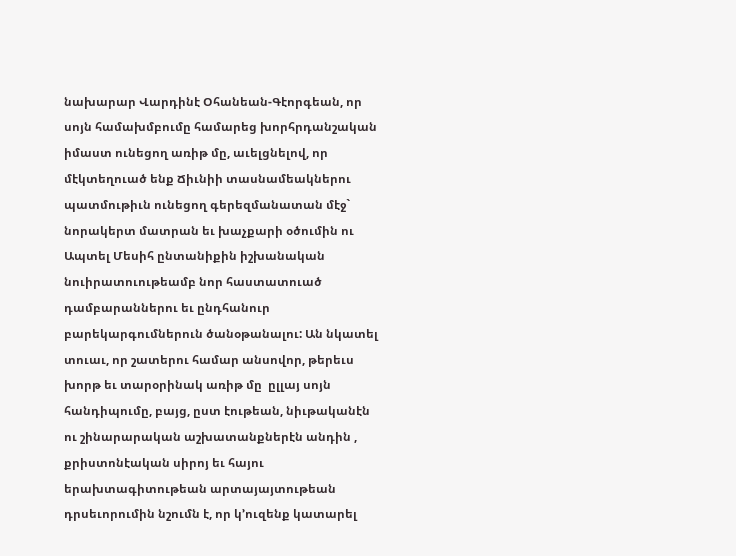նախարար Վարդինէ Օհանեան-Գէորգեան, որ սոյն համախմբումը համարեց խորհրդանշական իմաստ ունեցող առիթ մը, աւելցնելով, որ մէկտեղուած ենք Ճիւնիի տասնամեակներու պատմութիւն ունեցող գերեզմանատան մէջ` նորակերտ մատրան եւ խաչքարի օծումին ու Ապտել Մեսիհ ընտանիքին իշխանական նուիրատուութեամբ նոր հաստատուած դամբարաններու եւ ընդհանուր բարեկարգումներուն ծանօթանալու: Ան նկատել տուաւ, որ շատերու համար անսովոր, թերեւս խորթ եւ տարօրինակ առիթ մը  ըլլայ սոյն հանդիպումը, բայց, ըստ էութեան, նիւթականէն ու շինարարական աշխատանքներէն անդին , քրիստոնէական սիրոյ եւ հայու երախտագիտութեան արտայայտութեան դրսեւորումին նշումն է, որ կ’ուզենք կատարել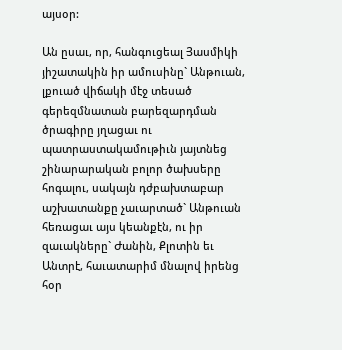այսօր:

Ան ըսաւ, որ, հանգուցեալ Յասմիկի յիշատակին իր ամուսինը` Անթուան, լքուած վիճակի մէջ տեսած գերեզմնատան բարեզարդման ծրագիրը յղացաւ ու պատրաստակամութիւն յայտնեց շինարարական բոլոր ծախսերը հոգալու, սակայն դժբախտաբար աշխատանքը չաւարտած` Անթուան հեռացաւ այս կեանքէն, ու իր զաւակները` Ժանին, Քլոտին եւ Անտրէ, հաւատարիմ մնալով իրենց հօր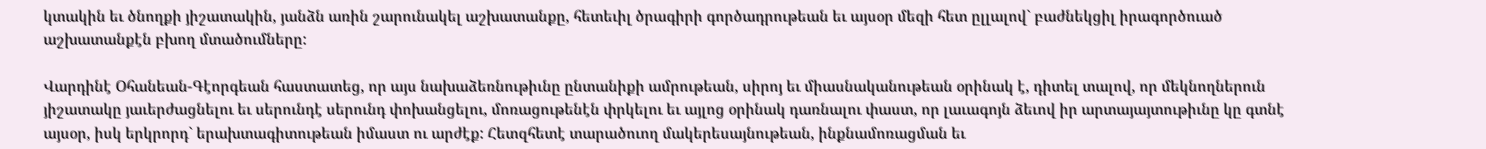կտակին եւ ծնողքի յիշատակին, յանձն առին շարունակել աշխատանքը, հետեւիլ ծրագիրի գործադրութեան եւ այսօր մեզի հետ ըլլալով` բաժնեկցիլ իրագործուած աշխատանքէն բխող մտածումները:

Վարդինէ Օհանեան-Գէորգեան հաստատեց, որ այս նախաձեռնութիւնը ընտանիքի ամրութեան, սիրոյ եւ միասնականութեան օրինակ է, դիտել տալով, որ մեկնողներուն յիշատակը յաւերժացնելու եւ սերունդէ սերունդ փոխանցելու, մոռացութենէն փրկելու եւ այլոց օրինակ դառնալու փաստ, որ լաւագոյն ձեւով իր արտայայտութիւնը կը գտնէ այսօր, իսկ երկրորդ` երախտագիտութեան իմաստ ու արժէք: Հետզհետէ տարածուող մակերեսայնութեան, ինքնամոռացման եւ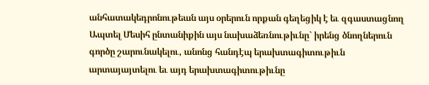անհատակեդրոնութեան այս օրերուն որքան գեղեցիկ է եւ զգաստացնող Ապտել Մեսիհ ընտանիքին այս նախաձեռնութիւնը` իրենց ծնողներուն գործը շարունակելու, անոնց հանդէպ երախտագիտութիւն արտայայտելու եւ այդ երախտագիտութիւնը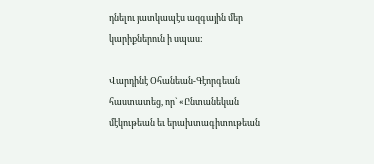դնելու յատկապէս ազգային մեր կարիքներուն ի սպաս:

Վարդինէ Օհանեան-Գէորգեան հաստատեց, որ` «Ընտանեկան մէկութեան եւ երախտագիտութեան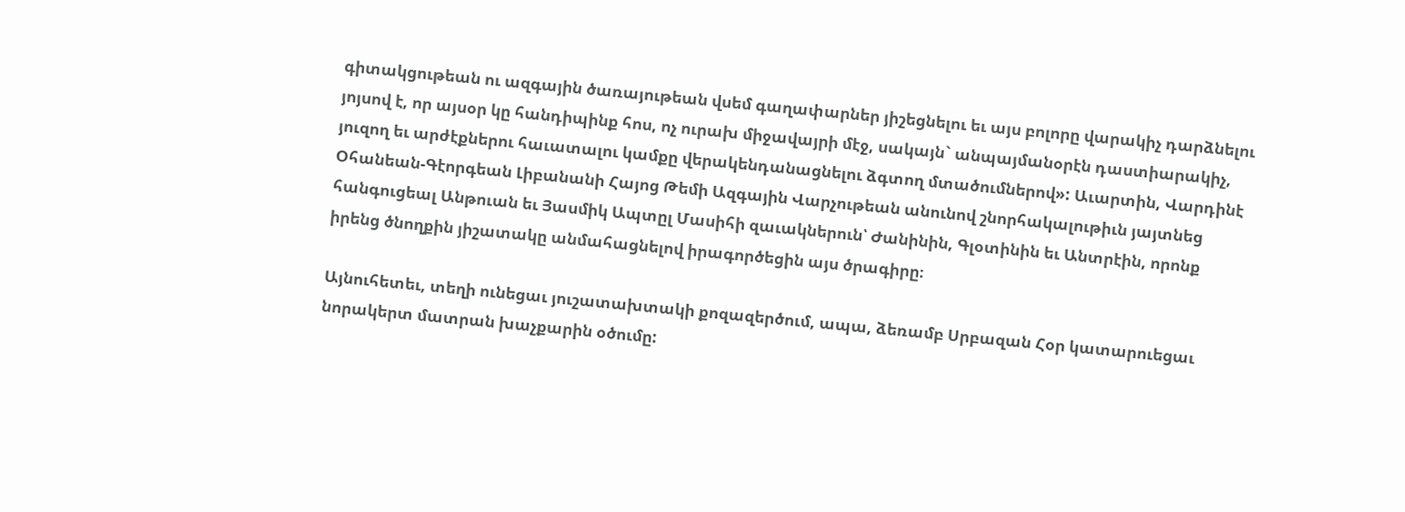գիտակցութեան ու ազգային ծառայութեան վսեմ գաղափարներ յիշեցնելու եւ այս բոլորը վարակիչ դարձնելու յոյսով է, որ այսօր կը հանդիպինք հոս, ոչ ուրախ միջավայրի մէջ, սակայն` անպայմանօրէն դաստիարակիչ, յուզող եւ արժէքներու հաւատալու կամքը վերակենդանացնելու ձգտող մտածումներով»: Աւարտին, Վարդինէ Օհանեան-Գէորգեան Լիբանանի Հայոց Թեմի Ազգային Վարչութեան անունով շնորհակալութիւն յայտնեց հանգուցեալ Անթուան եւ Յասմիկ Ապտըլ Մասիհի զաւակներուն՝ Ժանինին, Գլօտինին եւ Անտրէին, որոնք իրենց ծնողքին յիշատակը անմահացնելով իրագործեցին այս ծրագիրը։

Այնուհետեւ, տեղի ունեցաւ յուշատախտակի քոզազերծում, ապա, ձեռամբ Սրբազան Հօր կատարուեցաւ նորակերտ մատրան խաչքարին օծումը: